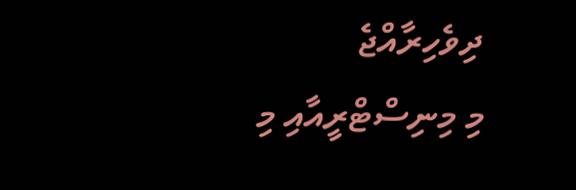ދިވެހިރާއްޖެ
މި މިނިސްޓްރީއާއި މި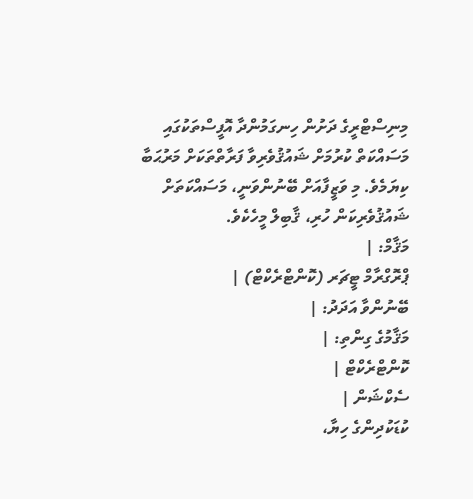މިނިސްޓްރީގެ ދަށުން ހިނގަމުންދާ އޮފީސްތަކުގައި މަސައްކަތް ކުރުމަށް ޝައުޤުވެރިވާ ފަރާތްތަކަށް މަރުޙަބާ ކިޔަމެވެ. މި ވަޒީފާއަށް ބޭނުންވަނީ، މަސައްކަތަށް ޝައުޤުވެރިކަން ހުރި، ޤާބިލް މީހެކެވެ.
މަޤާމް: |
ޕްރޮގްރާމް ޓީޗަރ (ކޮންޓްރެކްޓް) |
ބޭނުންވާ އަދަދު: |
މަޤާމުގެ ގިންތި: |
ކޮންޓްރެކްޓް |
ސެކްޝަން |
ކުޑަކުދިންގެ ހިޔާ،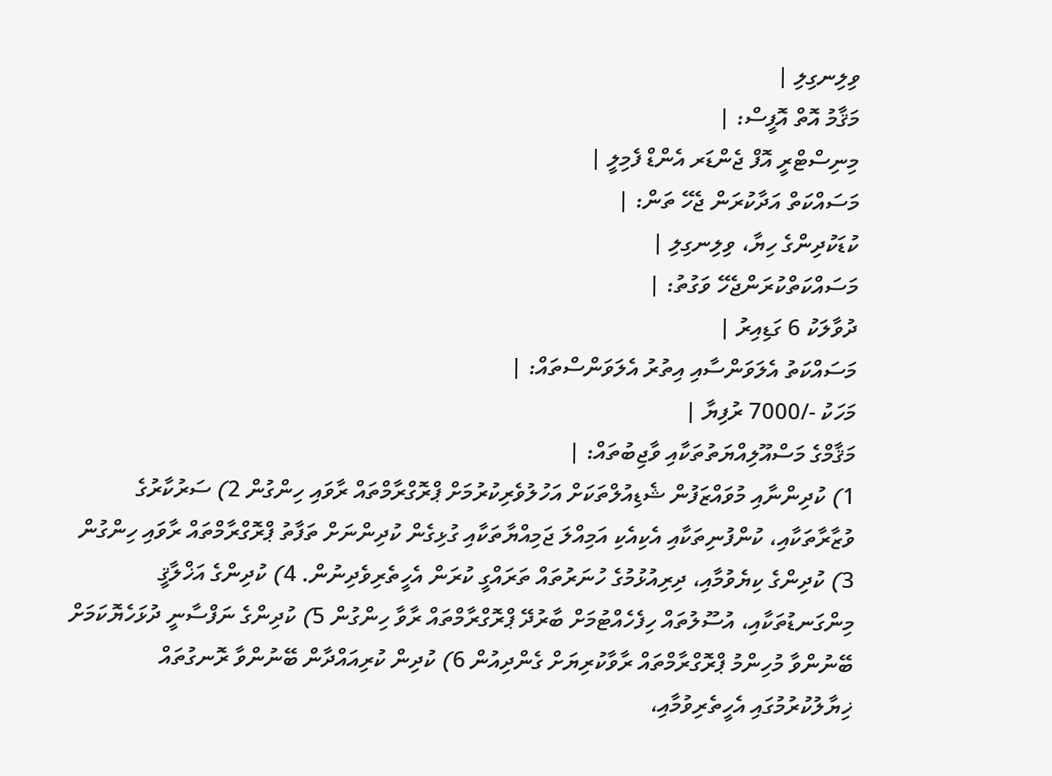ވިލިނގިލި |
މަޤާމު އޮތް އޮފީސް: |
މިނިސްޓްރީ އޮފް ޖެންޑަރ އެންޑް ފެމިލީ |
މަސައްކަތް އަދާކުރަން ޖެހޭ ތަން: |
ކުޑަކުދިންގެ ހިޔާ، ވިލިނގިލި |
މަސައްކަތްކުރަންޖެހޭ ވަގުތު: |
ދުވާލަކު 6 ގަޑިއިރު |
މަސައްކަތު އެލަވަންސާއި އިތުރު އެލަވަންސްތައް: |
މަހަކު -/7000 ރުފިޔާ |
މަޤާމްގެ މަސްއޫލިއްޔަތުތަކާއި ވާޖިބުތައް: |
1) ކުދިންނާއި މުވައްޒަފުން ޝެޑިއުލްތަކަށް އަހުލުވެރިކުރުމަށް ޕްރޮގްރާމްތައް ރާވައި ހިންގުން 2) ސަރުކާރުގެ ވުޒާރާތަކާއި، ކުންފުނިތަކާއި އެކިއެކި އަމިއްލަ ޖަމިއްޔާތަކާއި ގުޅިގެން ކުދިންނަށް ތަފާތު ޕްރޮގްރާމްތައް ރާވައި ހިންގުން 3) ކުދިންގެ ކިޔެވުމާއި، ދިރިއުޅުމުގެ ހުނަރުތައް ތަރައްގީ ކުރަން އެހީތެރިވެދިނުން. 4) ކުދިންގެ އަޚްލާޤީ މިންގަނޑުތަކާއި، އުސޫލުތައް ހިފެހެއްޓުމަށް ބާރުދޭ ޕްރޮގްރާމްތައް ރާވާ ހިންގުން 5) ކުދިންގެ ނަފްސާނީ ދުޅަހެޔޮކަމަށް ބޭނުންވާ މުހިންމު ޕްރޮގްރާމްތައް ރާވާކުރިޔަށް ގެންދިއުން 6) ކުދިން ކުރިއައްދާން ބޭނުންވާ ރޮނގުތައް ޚިޔާލުކުރުމުގައި އެހީތެރިވުމާއި،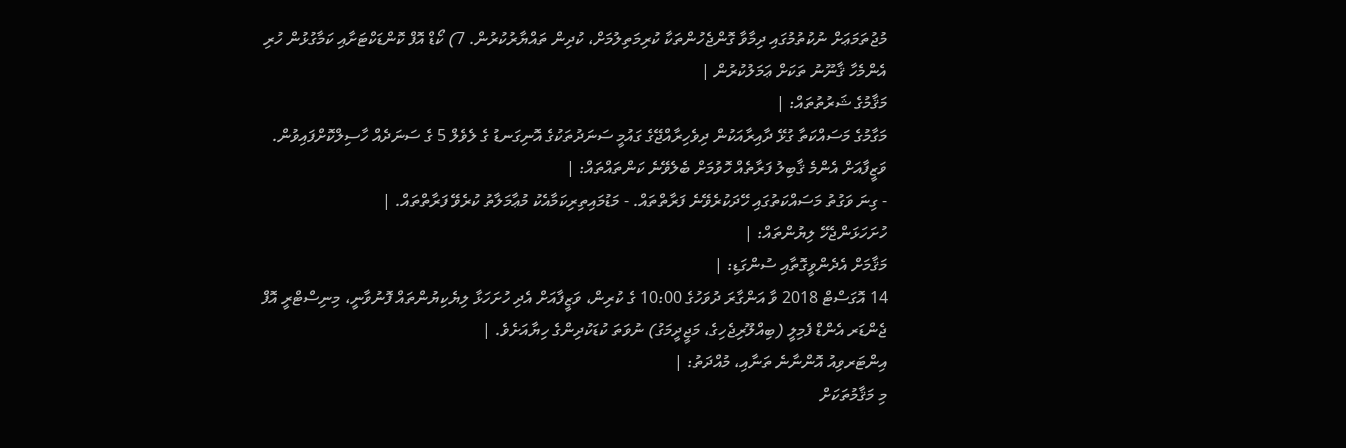މުޖުތަމަޢަށް ނުކުތުމުގައި ދިމާވާ ގޮންޖެހުންތަކާ ކުރިމަތިލުމަށް، ކުދިން ތައްޔާރުކުރުން. 7) ކޯޑް އޮފް ކޮންޑަކްޓަށާއި ކަމާގުޅުން ހުރި އެންމެހާ ޤާނޫނު ތަކަށް ޢަމަލުކުރުން |
މަޤާމުގެ ޝަރުތުތައް: |
މަގާމުގެ މަސައްކަތާ ގުޅޭ ދާއިރާއަކުން ދިވެހިރާއްޖޭގެ ގައުމީ ސަނަދުތަކުގެ އޮނިގަނޑު ގެ ލެވެލް 5 ގެ ސަނަދެއް ހާސިލްކޮށްފައިވުން.
ވަޒީފާއަށް އެންމެ ޤާބިލު ފަރާތެއް ހޮވުމަށް ބެލެވޭނެ ކަންތައްތައް: |
- ގިނަ ވަގުތު މަސައްކަތުގައި ހޭދަކުރެވޭނެ ފަރާތްތައް. - މަޑުމައިތިރިކަމާއެކު މުޢާމަލާތު ކުރެވޭ ފަރާތްތައް. |
ހުށަހަޅަންޖެހޭ ލިޔުންތައް: |
މަޤާމަށް އެދެންވީގޮތާއި ސުންގަޑި: |
14 އޮގަސްޓް 2018 ވާ އަންގާރަ ދުވަހުގެ 10:00 ގެ ކުރިން، ވަޒީފާއަށް އެދި ހުށަހަޅާ ލިޔެކިޔުންތައް ފޮނުވާނީ، މިނިސްޓްރީ އޮފް ޖެންޑަރ އެންޑް ފެމިލީ (ބިއްލޫރިޖެހިގެ، މަޖީދީމަގު) ނުވަތަ ކުޑަކުދިންގެ ހިޔާއަށެވެ. |
އިންޓަރވިއު އޮންނާނެ ތަނާއި، މުއްދަތު: |
މި މަޤާމުތަކަށް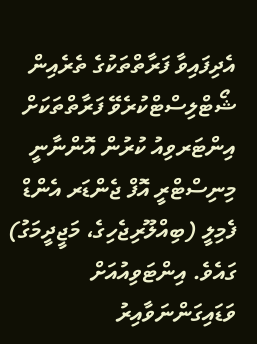އެދިފައިވާ ފަރާތްތަކުގެ ތެރެއިން ޝޯޓްލިސްޓްކުރެވޭ ފަރާތްތަކަށް އިންޓަރވިއު ކުރުން އޮންނާނީ މިނިސްޓްރީ އޮފް ޖެންޑަރ އެންޑް ފެމިލީ (ބިއްލޫރިޖެހިގެ، މަޖީދީމަގު) ގައެވެ. އިންޓަވިއުއަށް ވަޑައިގަންނަވާއިރު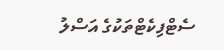ސެޓްފިކެޓްތަކުގެ އަސްލު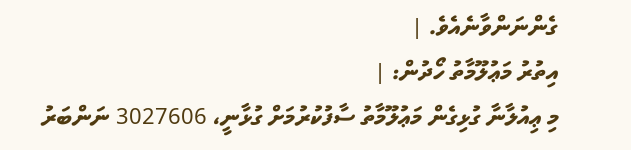ގެންނަންވާނެއެވެ. |
އިތުރު މަޢުލޫމާތު ހޯދުން: |
މި ޢިއުލާނާ ގުޅިގެން މަޢުލޫމާތު ސާފުކުރުމަށް ގުޅާނީ، 3027606 ނަންބަރު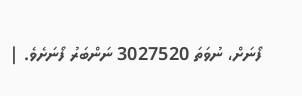ފޯނަށް، ނުވަތަ 3027520 ނަންބަރު ފޯނަށެވެ. |